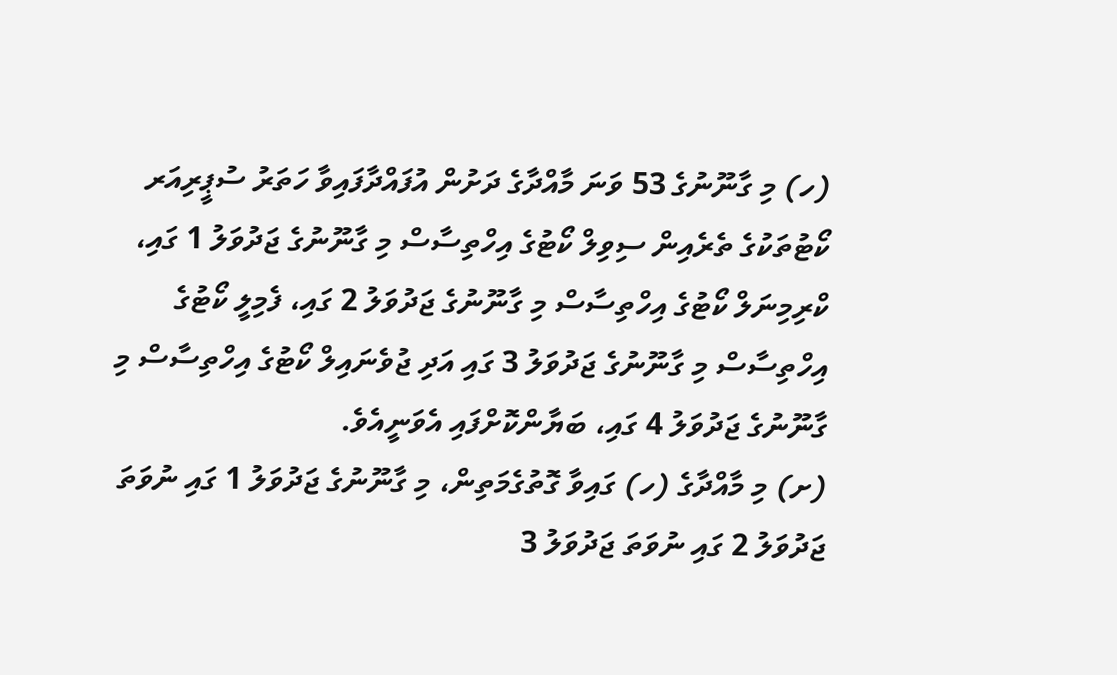(ހ) މި ގާނޫނުގެ 53 ވަނަ މާއްދާގެ ދަށުން އުފައްދާފައިވާ ހަތަރު ސުޕީރިއަރ ކޯޓުތަކުގެ ތެރެއިން ސިވިލް ކޯޓުގެ އިހްތިސާސް މި ގާނޫނުގެ ޖަދުވަލު 1 ގައި، ކްރިމިނަލް ކޯޓުގެ އިހްތިސާސް މި ގާނޫނުގެ ޖަދުވަލު 2 ގައި، ފެމިލީ ކޯޓުގެ އިހްތިސާސް މި ގާނޫނުގެ ޖަދުވަލު 3 ގައި އަދި ޖުވެނައިލް ކޯޓުގެ އިހްތިސާސް މި ގާނޫނުގެ ޖަދުވަލު 4 ގައި، ބަޔާންކޮށްފައި އެވަނީއެވެ.
(ށ) މި މާއްދާގެ (ހ) ގައިވާ ގޮތުގެމަތިން، މި ގާނޫނުގެ ޖަދުވަލު 1 ގައި ނުވަތަ ޖަދުވަލު 2 ގައި ނުވަތަ ޖަދުވަލު 3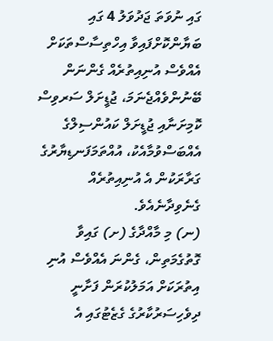ގައި ނުވަތަ ޖަދުވަލު 4 ގައި ބަޔާންކޮށްފައިވާ އިހްތިސާސްތަކަށް އެއްވެސް އުނިއިތުރެއް ގެންނަން ބޭނުންވެއްޖެނަމަ، ޖުޑީށަލް ސަރވިސް ކޮމިށަނާއި ޖުޑީށަލް ކައުންސިލްގެ އެއްބަސްވުމާއެކު، އުއްތަމަފަނޑިޔާރުގެ ގަރާރަކުން އެ އުނިއިތުރެއް ގެނެވިދާނެއެވެ.
(ނ) މި މާއްދާގެ (ށ) ގައިވާ ގޮތުގެމަތިން، ގެންނަ އެއްވެސް އުނި އިތުރަކަށް އަމަލުކުރަން ފަށާނީ ދިވެހިސަރުކާރުގެ ގެޒެޓުގައި އެ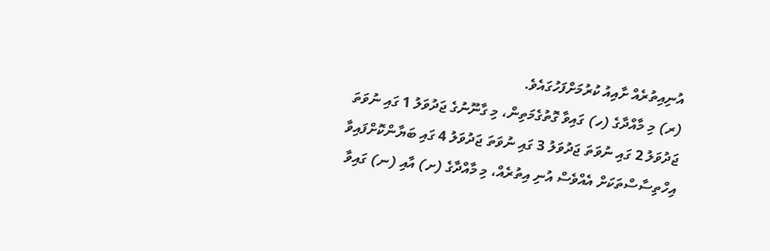އުނިއިތުރެއް ށާއިއު ކުރުމަށްފަހުގައެވެ.
(ރ) މި މާއްދާގެ (ހ) ގައިވާ ގޮތުގެމަތިން، މި ގާނޫނުގެ ޖަދުވަލު 1 ގައި ނުވަތަ ޖަދުވަލު 2 ގައި ނުވަތަ ޖަދުވަލު 3 ގައި ނުވަތަ ޖަދުވަލު 4 ގައި ބަޔާންކޮށްފައިވާ އިހްތިސާސްތަކަށް އެއްވެސް އުނި އިތުރެއް، މި މާއްދާގެ (ށ) އާއި (ނ) ގައިވާ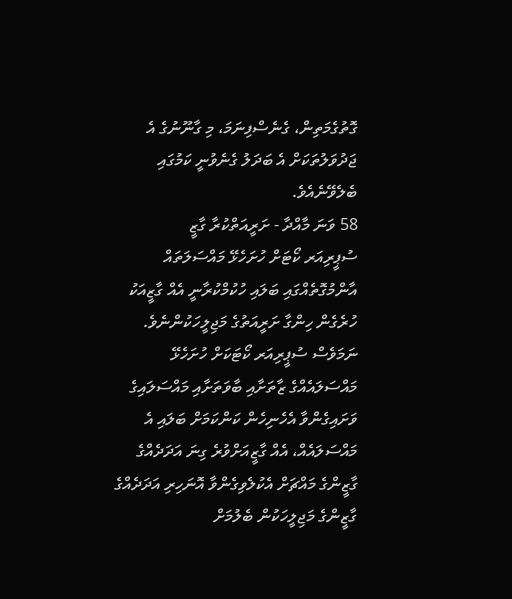ގޮތުގެމަތިން، ގެނެސްފިނަމަ، މި ގާނޫނުގެ އެ ޖަދުވަލުތަކަށް އެ ބަދަލު ގެނެވުނީ ކަމުގައި ބެލެވޭނެއެވެ.
58 ވަނަ މާއްދާ - ށަރީއަތްކުރާ ގާޒީ
ސުޕީރިއަރ ކޯޓަށް ހުށަހެޅޭ މައްސަލަތައް އާންމުގޮތެއްގައި ބަލައި ހުކުމްކުރާނީ އެއް ގާޒީއަކު ހުރެގެން ހިންގާ ށަރީއަތުގެ މަޖިލީހަކުންނެވެ. ނަމަވެސް ސުޕީރިއަރ ކޯޓަކަށް ހުށަހެޅޭ މައްސަލައެއްގެ ޒާތަށާއި ބާވަތަށާއި މައްސަލައިގެ ވަށައިގެންވާ އެހެނިހެން ކަންކަމަށް ބަލައި އެ މައްސަލައެއް، އެއް ގާޒީއަށްވުރެ ގިނަ އަދަދެއްގެ ގާޒީންގެ މައްޗަށް އެކުލެވިގެންވާ އޮނަހިރި އަދަދެއްގެ ގާޒީންގެ މަޖިލީހަކުން ބެލުމަށް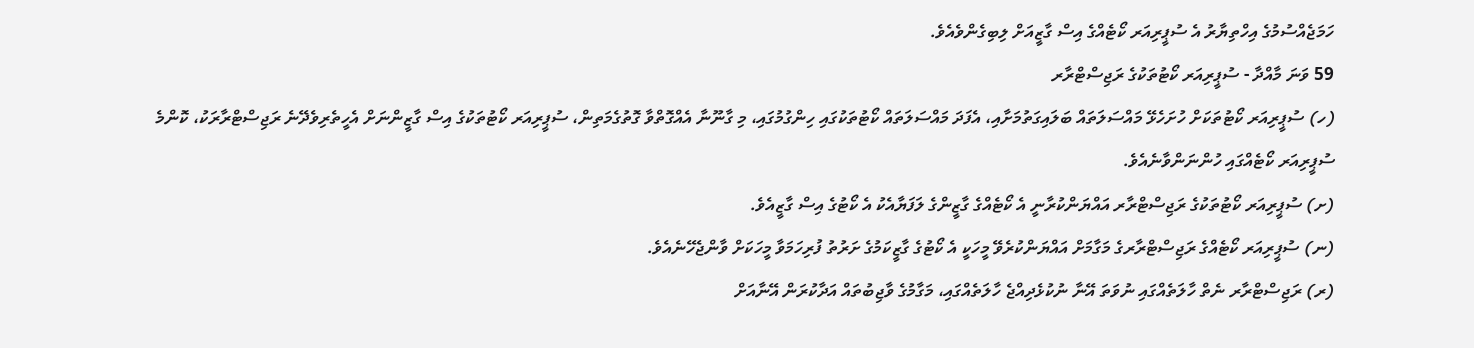ހަމަޖެއްސުމުގެ އިހްތިޔާރު އެ ސުޕީރިއަރ ކޯޓެއްގެ އިސް ގާޒީއަށް ލިބިގެންވެއެވެ.
59 ވަނަ މާއްދާ - ސުޕީރިއަރ ކޯޓުތަކުގެ ރަޖިސްޓްރާރ
(ހ) ސުޕީރިއަރ ކޯޓުތަކަށް ހުށަހެޅޭ މައްސަލަތައް ބަލައިގަތުމަށާއި، އެފަދަ މައްސަލަތައް ކޯޓުތަކުގައި ހިންގުމުގައި، މި ގާނޫނާ އެއްގޮތްވާ ގޮތުގެމަތިން، ސުޕީރިއަރ ކޯޓުތަކުގެ އިސް ގާޒީންނަށް އެހީތެރިވެދޭނެ ރަޖިސްޓްރާރަކު، ކޮންމެ ސުޕީރިއަރ ކޯޓެއްގައި ހުންނަންވާނެއެވެ.
(ށ) ސުޕީރިއަރ ކޯޓުތަކުގެ ރަޖިސްޓްރާރ އައްޔަންކުރާނީ އެ ކޯޓެއްގެ ގާޒީންގެ ލަފަޔާއެކު އެ ކޯޓުގެ އިސް ގާޒީއެވެ.
(ނ) ސުޕީރިއަރ ކޯޓެއްގެ ރަޖިސްޓްރާރގެ މަގާމަށް އައްޔަންކުރެވޭ މީހަކީ އެ ކޯޓުގެ ގާޒީކަމުގެ ށަރުތު ފުރިހަމަވާ މީހަކަށް ވާންޖެހޭނެއެވެ.
(ރ) ރަޖިސްޓްރާރ ނެތް ހާލަތެއްގައި ނުވަތަ އޭނާ ނުކުޅެދިއްޖެ ހާލަތެއްގައި، މަގާމުގެ ވާޖިބުތައް އަދާކުރަން އޭނާއަށް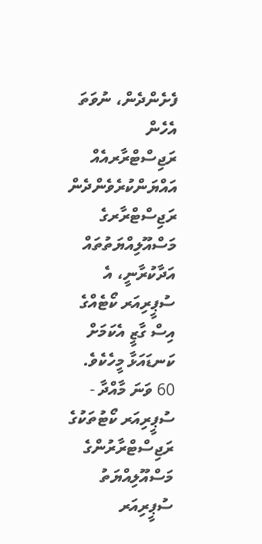ފެށެންދެން، ނުވަތަ އެހެން ރަޖިސްޓްރާރއެއް އައްޔަންކުރެވެންދެން ރަޖިސްޓްރާރގެ މަސްއޫލިއްޔަތުތައް އަދާކުރާނީ، އެ ސުޕީރިއަރ ކޯޓެއްގެ އިސް ގާޒީ އެކަމަށް ކަނޑައަޅާ މީހެކެވެ.
60 ވަނަ މާއްދާ - ސުޕީރިއަރ ކޯޓުތަކުގެ ރަޖިސްޓްރާރުންގެ މަސްއޫލިއްޔަތު
ސުޕީރިއަރ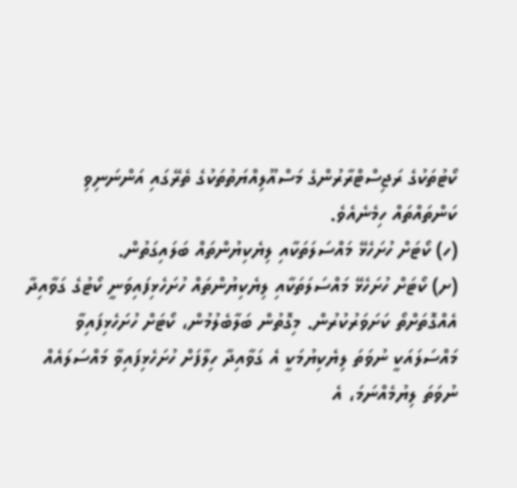ކޯޓުތަކުގެ ރަޖިސްޓްރާރުންގެ މަސްއޫލިއްޔަތުތަކުގެ ތެރޭގައި އަންނަނިވި ކަންތައްތައް ހިމެނެއެވެ.
(ހ) ކޯޓަށް ހުށަހެޅޭ މައްސަލަތަކާއި ލިޔެކިޔުންތައް ބަލައިގަތުން.
(ށ) ކޯޓަށް ހުށަހެޅޭ މައްސަލަތަކާއި ލިޔެކިޔުންތައް ހުށަހެޅިފައިވަނީ ކޯޓުގެ ގަވާއިދާ އެއްގޮތަށްތޯ ކަށަވަރުކުރުން. މިގޮތުން ބަލާބެލުމުން، ކޯޓަށް ހުށަހެޅިފައިވާ މައްސަލައަކީ ނުވަތަ ލިޔެކިޔުމަކީ އެ ގަވާއިދާ ހިލާފަށް ހުށަހެޅިފައިވާ މައްސަލައެއް ނުވަތަ ލިޔުމެއްނަމަ، އެ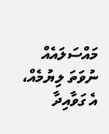މައްސަލައެއް ނުވަތަ ލިޔުމެއް، އެ ގަވާއިދާ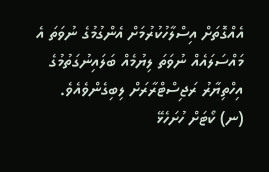އެއްގޮތަށް އިސްލާހުކުރުމަށް އެންގުމުގެ ނުވަތަ އެ މައްސަލައެއް ނުވަތަ ލިޔުމެއް ބަލައިނުގަތުމުގެ އިހްތިޔާރު ރަޖިސްޓްރާރަށް ލިބިގެންވެއެވެ.
(ނ) ކޯޓަށް ހުށަހެޅޭ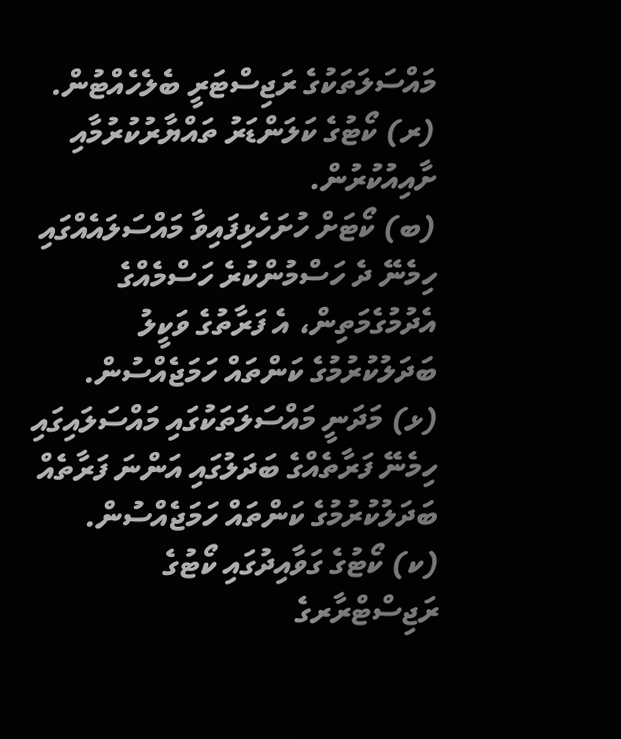މައްސަލަތަކުގެ ރަޖިސްޓަރީ ބެލެހެއްޓުން.
(ރ) ކޯޓުގެ ކަލަންޑަރު ތައްޔާރުކުރުމާއި ށާއިއުކުރުން.
(ބ) ކޯޓަށް ހުށަހެޅިފައިވާ މައްސަލައެއްގައި ހިމެނޭ ދެ ހަސްމުންކުރެ ހަސްމެއްގެ އެދުމުގެމަތިން، އެ ފަރާތުގެ ވަކީލު ބަދަލުކުރުމުގެ ކަންތައް ހަމަޖެއްސުން.
(ޅ) މަދަނީ މައްސަލަތަކުގައި މައްސަލައިގައި ހިމެނޭ ފަރާތެއްގެ ބަދަލުގައި އަންނަ ފަރާތެއް ބަދަލުކުރުމުގެ ކަންތައް ހަމަޖެއްސުން.
(ކ) ކޯޓުގެ ގަވާއިދުގައި ކޯޓުގެ ރަޖިސްޓްރާރގެ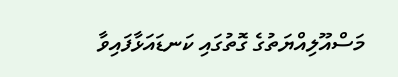މަސްއޫލިއްޔަތުގެ ގޮތުގައި ކަނޑައަޅާފައިވާ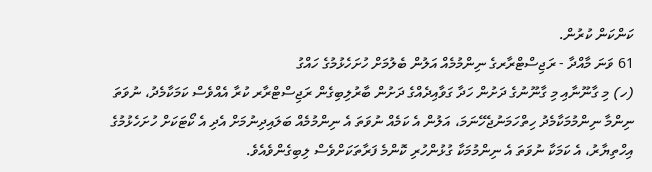ކަންކަން ކުރުން.
61 ވަނަ މާއްދާ - ރަޖިސްޓްރާރގެ ނިންމުމެއް އަލުން ބެލުމަށް ހުށަހެޅުމުގެ ހައްގު
(ހ) މި ގާނޫނާއި މި ގާނޫނުގެ ދަށުން ހަދާ ގަވާއިދެއްގެ ދަށުން ބާރުލިބިގެން ރަޖިސްޓްރާރ ކުރާ އެއްވެސް ކަމަކާމެދު، ނުވަތަ ނިންމާ ނިންމުމަކާމެދު ހިތްހަމަނުޖެހޭނަމަ، އަލުން އެ ކަމެއް ނުވަތަ އެ ނިންމުމެއް ބަލައިދިނުމަށް އެދި އެ ކޯޓަކަށް ހުށަހެޅުމުގެ އިހްތިޔާރު، އެ ކަމަކާ ނުވަތަ އެ ނިންމުމަކާ ގުޅުންހުރި ކޮންމެ ފަރާތަކަށްވެސް ލިބިގެންވެއެވެ.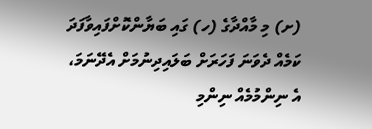(ށ) މި މާއްދާގެ (ހ) ގައި ބަޔާންކޮށްފައިވާފަދަ ކަމެއް ދެވަނަ ފަހަރަށް ބަލައިދިނުމަށް އެދޭނަމަ، އެ ނިންމުމެއް ނިންމި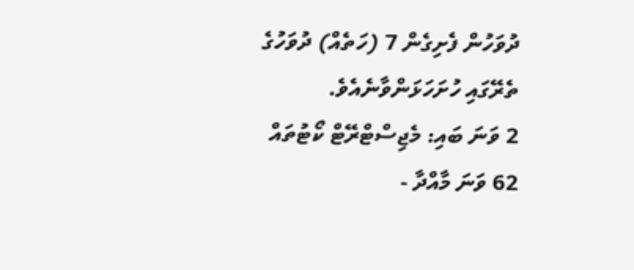ދުވަހުން ފެށިގެން 7 (ހަތެއް) ދުވަހުގެ ތެރޭގައި ހުށަހަޅަންވާނެއެވެ.
2 ވަނަ ބައި: މެޖިސްޓްރޭޓް ކޯޓުތައް
62 ވަނަ މާއްދާ -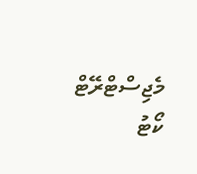މެޖިސްޓްރޭޓް ކޯޓު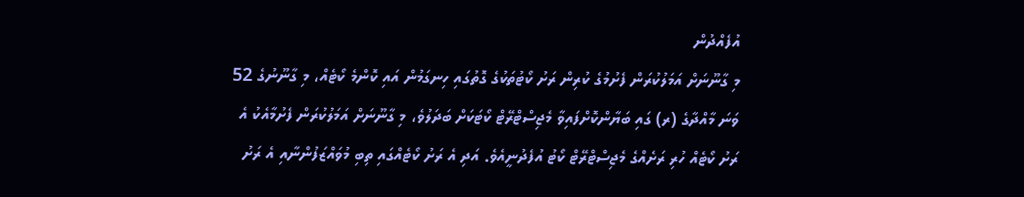އުފެއްދުން
މި ގާނޫނަށް އަމަލުކުރަން ފެށުމުގެ ކުރިން ރަށު ކޯޓުތަކުގެ ގޮތުގައި ހިނގަމުން އައި ކޮންމެ ކޯޓެއް، މި ގާނޫނުގެ 52 ވަނަ މާއްދާގެ (ރ) ގައި ބަޔާންކޮށްފައިވާ މެޖިސްޓްރޭޓް ކޯޓަކަށް ބަދަލުވެ، މި ގާނޫނަށް އަމަލުކުރަން ފެށުމާއެކު އެ ރަށު ކޯޓެއް ހުރި ރަށެއްގެ މެޖިސްޓްރޭޓް ކޯޓު އުފެދުނީއެވެ. އަދި އެ ރަށު ކޯޓެއްގައި ތިބި މުވައްޒަފުންނާއި އެ ރަށު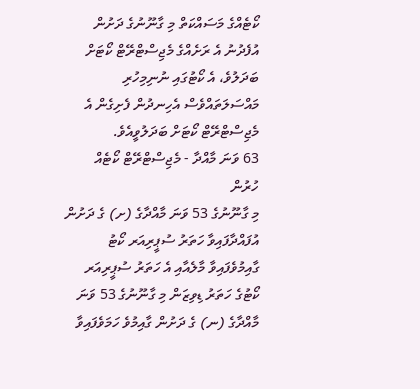ކޯޓެއްގެ މަސައްކަތް މި ގާނޫނުގެ ދަށުން އުފެދުނު އެ ރަށެއްގެ މެޖިސްޓްރޭޓް ކޯޓަށް ބަދަލުވެ، އެ ކޯޓުގައި ނުނިމިހުރި މައްސަލަތައްވެސް އެހިނދުން ފެށިގެން އެ މެޖިސްޓްރޭޓް ކޯޓަށް ބަދަލުވީއެވެ.
63 ވަނަ މާއްދާ - މެޖިސްޓްރޭޓް ކޯޓެއް ހުރުން
މި ގާނޫނުގެ 53 ވަނަ މާއްދާގެ (ށ) ގެ ދަށުން އުފައްދާފައިވާ ހަތަރު ސުޕީރިއަރ ކޯޓު ގާއިމުވެފައިވާ މާލެއާއި އެ ހަތަރު ސުޕީރިއަރ ކޯޓުގެ ހަތަރު ޑިވިޒަން މި ގާނޫނުގެ 53 ވަނަ މާއްދާގެ (ނ) ގެ ދަށުން ގާއިމުވެ ހަމަވެފައިވާ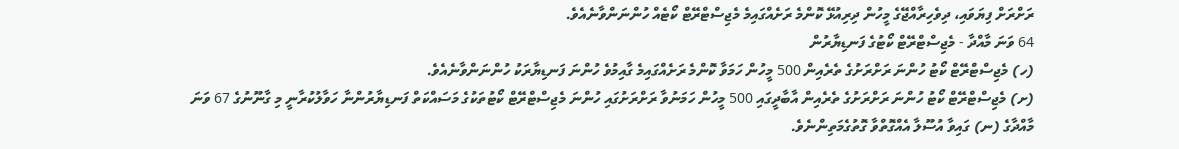ރަށްރަށް ފިޔަވައި، ދިވެހިރާއްޖޭގެ މީހުން ދިރިއުޅޭ ކޮންމެ ރަށެއްގައިމެ މެޖިސްޓްރޭޓް ކޯޓެއް ހުންނަންވާނެއެވެ.
64 ވަނަ މާއްދާ - މެޖިސްޓްރޭޓް ކޯޓުގެ ފަނޑިޔާރުން
(ހ) މެޖިސްޓްރޭޓް ކޯޓު ހުންނަ ރަށްރަށުގެ ތެރެއިން 500 މީހުން ހަމަވާ ކޮންމެ ރަށެއްގައިމެ ގާއިމުވެ ހުންނަ ފަނޑިޔާރަކު ހުންނަންވާނެއެވެ.
(ށ) މެޖިސްޓްރޭޓް ކޯޓު ހުންނަ ރަށްރަށުގެ ތެރެއިން އާބާދީގައި 500 މީހުން ހަމަނުވާ ރަށްރަށުގައި ހުންނަ މެޖިސްޓްރޭޓް ކޯޓުތަކުގެ މަސައްކަތް ފަނޑިޔާރުންނާ ހަވާލުކުރާނީ މި ގާނޫނުގެ 67 ވަނަ މާއްދާގެ (ނ) ގައިވާ އުސޫލާ އެއްގޮތްވާ ގޮތުގެމަތިންނެވެ.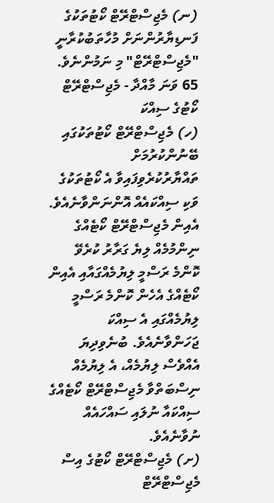(ނ) މެޖިސްޓްރޭޓް ކޯޓުތަކުގެ ފަނޑިޔާރުންނަށް މުހާތަބުކުރާނީ "މެޖިސްޓްރޭޓް" މި ނަމުންނެވެ.
65 ވަނަ މާއްދާ - މެޖިސްޓްރޭޓް ކޯޓުގެ ސިއްކަ
(ހ) މެޖިސްޓްރޭޓް ކޯޓުތަކުގައި ބޭނުންކުރުމަށް ތައްޔާރުކުރެވިފައިވާ އެ ކޯޓުތަކުގެ ވަކި ސިއްކައެއް އޮންނަންވާނެއެވެ. އެއިން މެޖިސްޓްރޭޓް ކޯޓެއްގެ ނިންމުމެއް ލިޔެ ގަރާރު ކުރެވޭ ކޮންމެ ރަސްމީ ލިޔުމެއްގައާއި އެއިން ކޯޓެއްގެ އެހެން ކޮންމެ ރަސްމީ ލިޔުމެއްގައި އެ ސިއްކަ ޖަހަންވާނެއެވެ. ބުނެވިދިޔަ އެއްވެސް ލިޔުމެއް، އެ ލިޔުމެއް ނިސްބަތްވާ މެޖިސްޓްރޭޓް ކޯޓެއްގެ ސިއްކައާ ނުލައި ސައްހައެއް ނުވާނެއެވެ.
(ށ) މެޖިސްޓްރޭޓް ކޯޓުގެ އިސް މެޖިސްޓްރޭޓް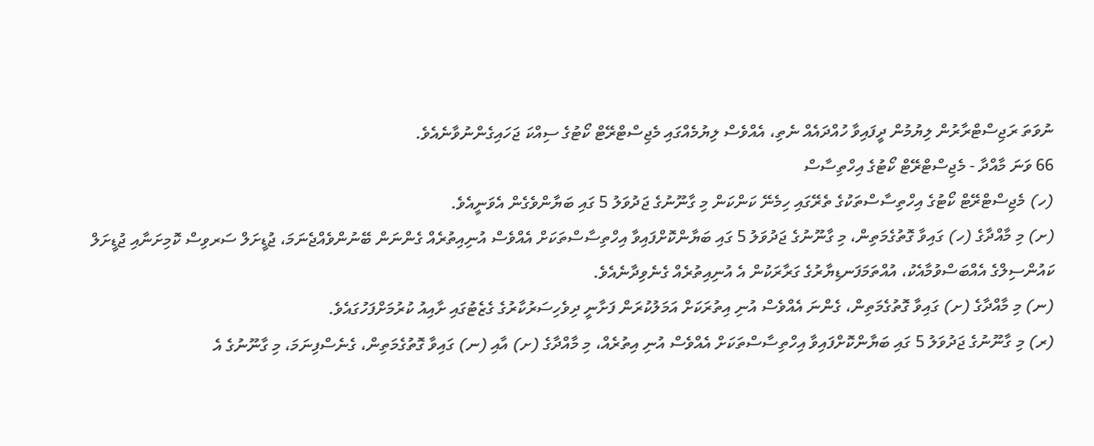ނުވަތަ ރަޖިސްޓްރާރުން ލިޔުމުން ދީފައިވާ ހުއްދައެއް ނެތި، އެއްވެސް ލިޔުމެއްގައި މެޖިސްޓްރޭޓް ކޯޓުގެ ސިއްކަ ޖަހައިގެންނުވާނެއެވެ.
66 ވަނަ މާއްދާ - މެޖިސްޓްރޭޓް ކޯޓުގެ އިހްތިސާސް
(ހ) މެޖިސްޓްރޭޓް ކޯޓުގެ އިހްތިސާސްތަކުގެ ތެރޭގައި ހިމެނޭ ކަންކަން މި ގާނޫނުގެ ޖަދުވަލު 5 ގައި ބަޔާންވެގެން އެވަނީއެވެ.
(ށ) މި މާއްދާގެ (ހ) ގައިވާ ގޮތުގެމަތިން، މި ގާނޫނުގެ ޖަދުވަލު 5 ގައި ބަޔާންކޮށްފައިވާ އިހްތިސާސްތަކަށް އެއްވެސް އުނިއިތުރެއް ގެންނަން ބޭނުންވެއްޖެނަމަ، ޖުޑީށަލް ސަރވިސް ކޮމިށަނާއި ޖުޑީށަލް ކައުންސިލްގެ އެއްބަސްވުމާއެކު، އުއްތަމަފަނޑިޔާރުގެ ގަރާރަކުން އެ އުނިއިތުރެއް ގެނެވިދާނެއެވެ.
(ނ) މި މާއްދާގެ (ށ) ގައިވާ ގޮތުގެމަތިން، ގެންނަ އެއްވެސް އުނި އިތުރަކަށް އަމަލުކުރަން ފަށާނީ ދިވެހިސަރުކާރުގެ ގެޒެޓުގައި ށާއިއު ކުރުމަށްފަހުގައެވެ.
(ރ) މި ގާނޫނުގެ ޖަދުވަލު 5 ގައި ބަޔާންކޮށްފައިވާ އިހްތިސާސްތަކަށް އެއްވެސް އުނި އިތުރެއް، މި މާއްދާގެ (ށ) އާއި (ނ) ގައިވާ ގޮތުގެމަތިން، ގެނެސްފިނަމަ، މި ގާނޫނުގެ އެ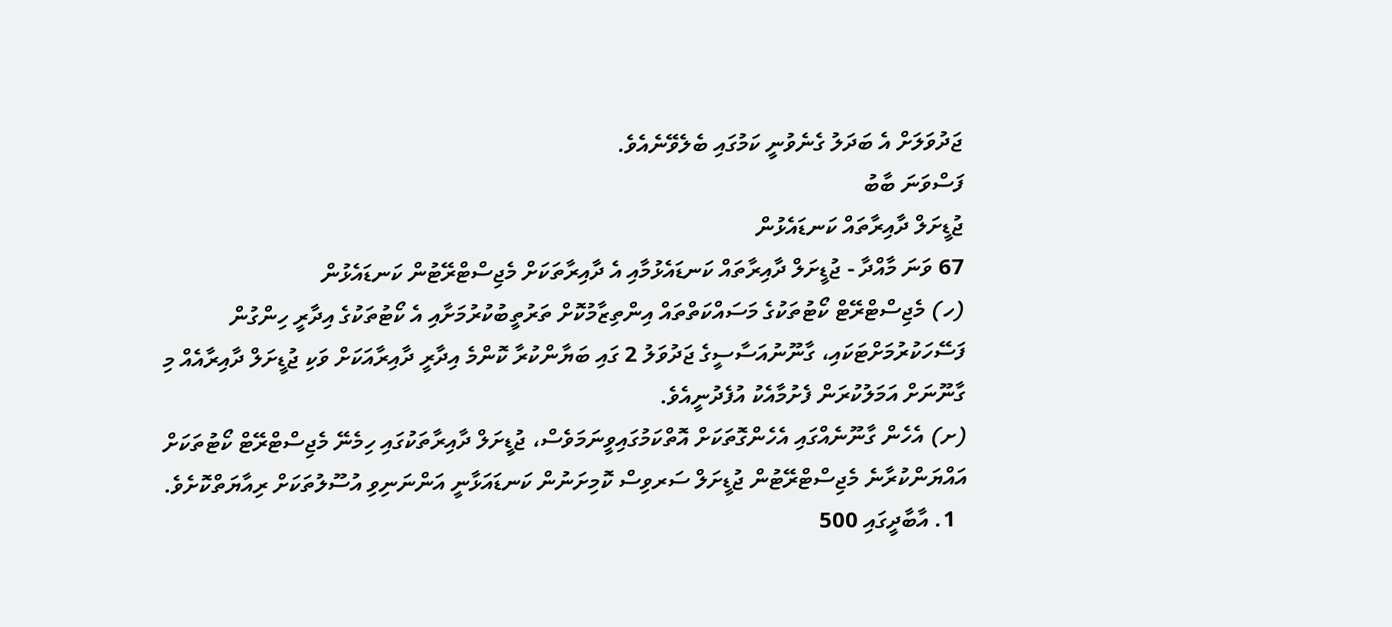ޖަދުވަލަށް އެ ބަދަލު ގެނެވުނީ ކަމުގައި ބެލެވޭނެއެވެ.
ފަސްވަނަ ބާބު
ޖުޑީށަލް ދާއިރާތައް ކަނޑައެޅުން
67 ވަނަ މާއްދާ - ޖުޑީށަލް ދާއިރާތައް ކަނޑައެޅުމާއި އެ ދާއިރާތަކަށް މެޖިސްޓްރޭޓުން ކަނޑައެޅުން
(ހ) މެޖިސްޓްރޭޓް ކޯޓުތަކުގެ މަސައްކަތްތައް އިންތިޒާމުކޮށް ތަރުތީބުކުރުމަށާއި އެ ކޯޓުތަކުގެ އިދާރީ ހިންގުން ފަސޭހަކުރުމަށްޓަކައި، ގާނޫނުއަސާސީގެ ޖަދުވަލު 2 ގައި ބަޔާންކުރާ ކޮންމެ އިދާރީ ދާއިރާއަކަށް ވަކި ޖުޑީށަލް ދާއިރާއެއް މި ގާނޫނަށް އަމަލުކުރަން ފެށުމާއެކު އުފެދުނީއެވެ.
(ށ) އެހެން ގާނޫނެއްގައި އެހެންގޮތަކަށް އޮތްކަމުގައިވީނަމަވެސް، ޖުޑީށަލް ދާއިރާތަކުގައި ހިމެނޭ މެޖިސްޓްރޭޓް ކޯޓުތަކަށް އައްޔަންކުރާނެ މެޖިސްޓްރޭޓުން ޖުޑީށަލް ސަރވިސް ކޮމިށަނުން ކަނޑައަޅާނީ އަންނަނިވި އުސޫލުތަކަށް ރިއާޔަތްކޮށެވެ.
  1. އާބާދީގައި 500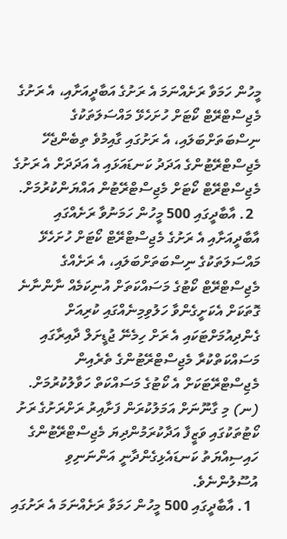މީހުން ހަމަވާ ރަށެއްނަމަ އެ ރަށުގެ އަބާދީއަށާއި، އެ ރަށުގެ މެޖިސްޓްރޭޓް ކޯޓަށް ހުށަހެޅޭ މައްސަލަތަކުގެ ނިސްބަތަށްބަލައި، އެ ރަށުގައި ގާއިމުވެ ތިބެންޖެހޭ މެޖިސްޓްރޭޓުންގެ އަދަދު ކަނޑައަޅައި އެ އަދަދަށް އެ ރަށުގެ މެޖިސްޓްރޭޓް ކޯޓަށް މެޖިސްޓްރޭޓުން އައްޔަންކުރުމަށް.
  2. އާބާދީގައި 500 މީހުން ހަމަނުވާ ރަށެއްގައި އާބާދީއަށާއި އެ ރަށުގެ މެޖިސްޓްރޭޓް ކޯޓަށް ހުށަހެޅޭ މައްސަލަތަކުގެ ނިސްބަތަށްބަލައި، އެ ރަށެއްގެ މެޖިސްޓްރޭޓް ކޯޓުގެ މަސައްކަތަށް އުނިކަމެއް ނާންނާނެ ގޮތަކަށް އެކަށީގެންވާ ހަލުވިމިނެއްގައި ކުރިއަށް ގެންދިއުމަށްޓަކައި އެ ރަށް ހިމެނޭ ޖުޑީށަލް ދާއިރާގައި މަސައްކަތްކުރާ މެޖިސްޓްރޭޓުންގެ ތެރެއިން މެޖިސްޓްރޭޓަކަށް އެ ކޯޓުގެ މަސައްކަތް ހަވާލުކުރުމަށް.
(ނ) މި ގާނޫނަށް އަމަލުކުރަން ފަށާއިރު ރަށްރަށުގެ ރަށު ކޯޓުތަކުގައި ވަޒީފާ އަދާކުރަމުންދިޔަ މެޖިސްޓްރޭޓުންގެ ހައިސިއްޔަތު ކަނޑައެޅިގެންދާނީ އަންނަނިވި އުސޫލުންނެވެ.
  1. އާބާދީގައި 500 މީހުން ހަމަވާ ރަށެއްނަމަ އެ ރަށުގައި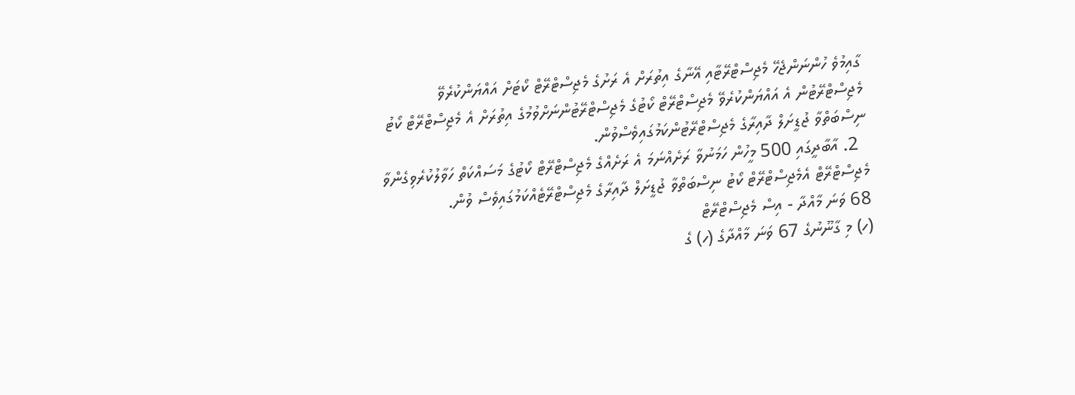ގާއިމުވެ ހުންނަންޖެހޭ މެޖިސްޓްރޭޓާއި އޭނާގެ އިތުރަށް އެ ރަށުގެ މެޖިސްޓްރޭޓް ކޯޓަށް އައްޔަންކުރެވޭ މެޖިސްޓްރޭޓުން އެ އައްޔަންކުރެވޭ މެޖިސްޓްރޭޓް ކޯޓުގެ މެޖިސްޓްރޭޓުންނަށްވުމުގެ އިތުރަށް އެ މެޖިސްޓްރޭޓް ކޯޓު ނިސްބަތްވާ ޖުޑީށަލް ދާއިރާގެ މެޖިސްޓްރޭޓުންކަމުގައިވެސްވުން.
  2. އާބާދީގައި 500 މީހުން ހަމަނުވާ ރަށެއްނަމަ އެ ރަށެއްގެ މެޖިސްޓްރޭޓް ކޯޓުގެ މަސައްކަތް ހަވާލުކުރެވިގެންވާ މެޖިސްޓްރޭޓް އެމެޖިސްޓްރޭޓް ކޯޓު ނިސްބަތްވާ ޖުޑީށަލް ދާއިރާގެ މެޖިސްޓްރޭޓެއްކަމުގައިވެސް ވުން.
68 ވަނަ މާއްދާ - އިސް މެޖިސްޓްރޭޓް
(ހ) މި ގާނޫނުގެ 67 ވަނަ މާއްދާގެ (ހ) ގެ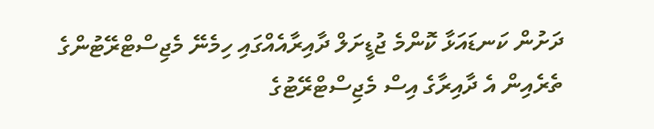ދަށުން ކަނޑައަޅާ ކޮންމެ ޖުޑީށަލް ދާއިރާއެއްގައި ހިމެނޭ މެޖިސްޓްރޭޓުންގެ ތެރެއިން އެ ދާއިރާގެ އިސް މެޖިސްޓްރޭޓުގެ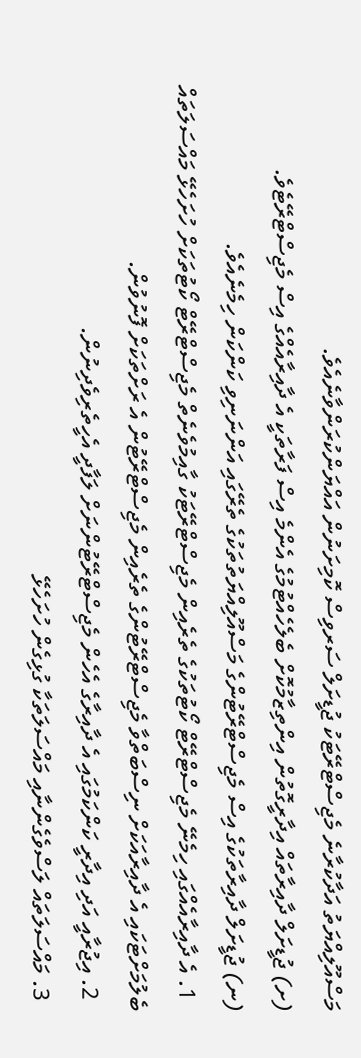މަސްއޫލިއްޔަތު އަދާކުރާނެ މެޖިސްޓްރޭޓަކު ޖުޑީށަލް ސަރވިސް ކޮމިށަނުން އައްޔަންކުރަންވާނެއެވެ.
(ށ) ޖުޑީށަލް ދާއިރާތައް އިދާރީގޮތުން އިންތިޒާމުކޮށް ބެލެހެއްޓުމުގެ އެންމެ އިސް ފަރާތަކީ އެ ދާއިރާއެއްގެ އިސް މެޖިސްޓްރޭޓެވެ.
(ނ) ޖުޑީށަލް ދާއިރާތަކުގެ އިސް މެޖިސްޓްރޭޓުންގެ މަސްއޫލިއްޔަތުތަކުގެ ތެރޭގައި އަންނަނިވި ކަންކަން ހިމެނެއެވެ.
  1. އެ ދާއިރާއެއްގައި ހިމެނޭ މެޖިސްޓްރޭޓް ކޯޓުތަކުގެ ތެރެއިން މެޖިސްޓްރޭޓަކު ގާއިމުވެނެތް މެޖިސްޓްރޭޓް ކޯޓުތަކަށް ހުށަހެޅޭ މައްސަލަތައް ބެލުމަށްޓަކައި އެ ދާއިރާއަކަށް ނިސްބަތްވާ މެޖިސްޓްރޭޓުންގެ ތެރެއިން މެޖިސްޓްރޭޓުން އެ ރަށްތަކަށް ފޮނުވުން.
  2. އިޖުރާއީ އަދި އިދާރީ ކަންކަމުގައި އެ ދާއިރާގެ އެހެން މެޖިސްޓްރޭޓުންނަށް ލަފާދީ އެހީތެރިވެދިނުން.
  3. މައްސަލަތައް ލަސްވެގެންނާއި މައްސަލަތަކާ ގުޅިގެން ހުށަހެޅޭ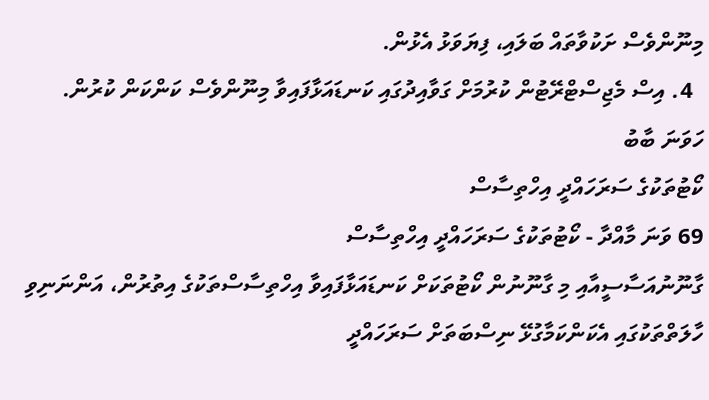މިނޫންވެސް ށަކުވާތައް ބަލައި، ފިޔަވަޅު އެޅުން.
  4. އިސް މެޖިސްޓްރޭޓުން ކުރުމަށް ގަވާއިދުގައި ކަނޑައަޅާފައިވާ މިނޫންވެސް ކަންކަން ކުރުން.
ހަވަނަ ބާބު
ކޯޓުތަކުގެ ސަރަހައްދީ އިހްތިސާސް
69 ވަނަ މާއްދާ - ކޯޓުތަކުގެ ސަރަހައްދީ އިހްތިސާސް
ގާނޫނުއަސާސީއާއި މި ގާނޫނުން ކޯޓުތަކަށް ކަނޑައަޅާފައިވާ އިހްތިސާސްތަކުގެ އިތުރުން، އަންނަނިވި ހާލަތްތަކުގައި އެކަންކަމާގުޅޭ ނިސްބަތަށް ސަރަހައްދީ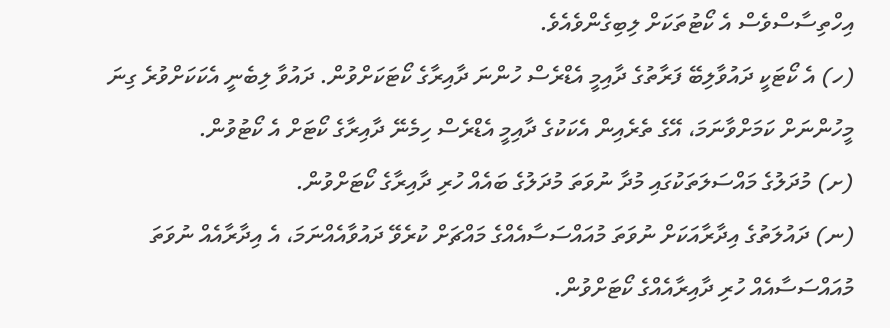އިހްތިސާސްވެސް އެ ކޯޓުތަކަށް ލިބިގެންވެއެވެ.
(ހ) އެ ކޯޓަކީ ދައުވާލިބޭ ފަރާތުގެ ދާއިމީ އެޑްރެސް ހުންނަ ދާއިރާގެ ކޯޓަކަށްވުން. ދައުވާ ލިބެނީ އެކަކަށްވުރެ ގިނަ މީހުންނަށް ކަމަށްވާނަމަ، އޭގެ ތެރެއިން އެކަކުގެ ދާއިމީ އެޑްރެސް ހިމެނޭ ދާއިރާގެ ކޯޓަށް އެ ކޯޓުވުން.
(ށ) މުދަލުގެ މައްސަލަތަކުގައި މުދާ ނުވަތަ މުދަލުގެ ބައެއް ހުރި ދާއިރާގެ ކޯޓަށްވުން.
(ނ) ދައުލަތުގެ އިދާރާއަކަށް ނުވަތަ މުއައްސަސާއެއްގެ މައްޗަށް ކުރެވޭ ދައުވާއެއްނަމަ، އެ އިދާރާއެއް ނުވަތަ މުއައްސަސާއެއް ހުރި ދާއިރާއެއްގެ ކޯޓަށްވުން.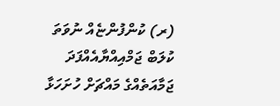(ރ) ކުންފުންޏެއް ނުވަތަ ކުލަބް ޖަމްއިއްޔާއެއްފަދަ ޖަމާއަތެއްގެ މައްޗަށް ހުށަހަޅާ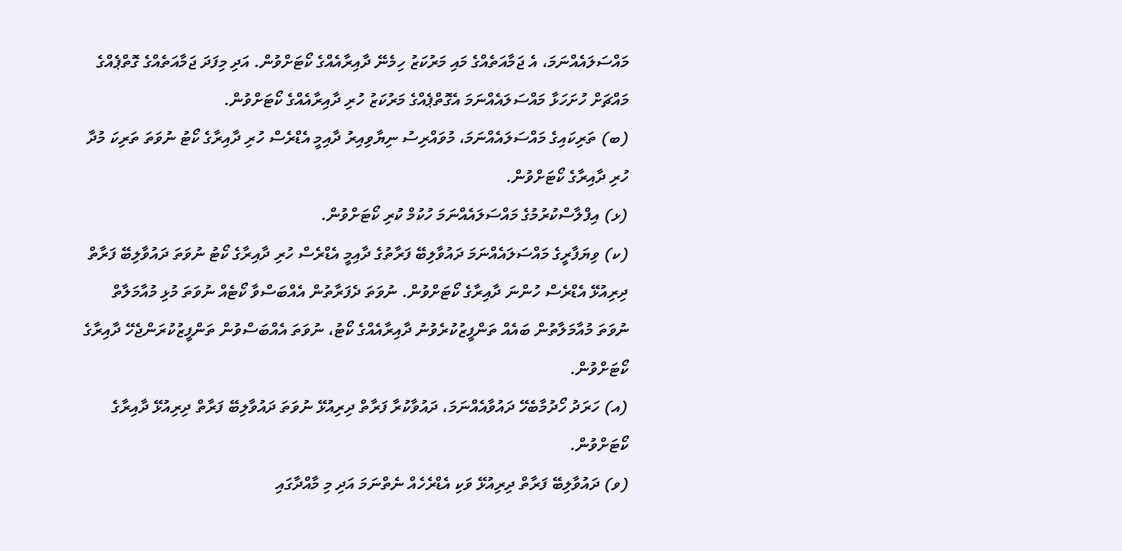މައްސަލައެއްނަމަ، އެ ޖަމާއަތެއްގެ މައި މަރުކަޒު ހިމެނޭ ދާއިރާއެއްގެ ކޯޓަށްވުން. އަދި މިފަދަ ޖަމާއަތެއްގެ ގޮތްޕެއްގެ މައްޗަށް ހުށަހަޅާ މައްސަލައެއްނަމަ އެގޮތްޕެއްގެ މަރުކަޒު ހުރި ދާއިރާއެއްގެ ކޯޓަށްވުން.
(ބ) ތަރިކައިގެ މައްސަލައެއްނަމަ، މުވައްރިސު ނިޔާވިއިރު ދާއިމީ އެޑްރެސް ހުރި ދާއިރާގެ ކޯޓު ނުވަތަ ތަރިކަ މުދާ ހުރި ދާއިރާގެ ކޯޓަށްވުން.
(ޅ) އިފްލާސްކުރުމުގެ މައްސަލައެއްނަމަ ހުކުމް ކުރި ކޯޓަށްވުން.
(ކ) ވިޔަފާރީގެ މައްސަލައެއްނަމަ ދައުވާލިބޭ ފަރާތުގެ ދާއިމީ އެޑްރެސް ހުރި ދާއިރާގެ ކޯޓު ނުވަތަ ދައުވާލިބޭ ފަރާތް ދިރިއުޅޭ އެޑްރެސް ހުންނަ ދާއިރާގެ ކޯޓަށްވުން. ނުވަތަ ދެފަރާތުން އެއްބަސްވާ ކޯޓެއް ނުވަތަ މުޅި މުއާމަލާތް ނުވަތަ މުއާމަލާތުން ބައެއް ތަންފީޒުކުރެވުނު ދާއިރާއެއްގެ ކޯޓު، ނުވަތަ އެއްބަސްވުން ތަންފީޒުކުރަންޖެހޭ ދާއިރާގެ ކޯޓަށްވުން.
(އ) ހަރަދު ހޯދުމާބެހޭ ދައުވާއެއްނަމަ، ދައުވާކުރާ ފަރާތް ދިރިއުޅޭ ނުވަތަ ދައުވާލިބޭ ފަރާތް ދިރިއުޅޭ ދާއިރާގެ ކޯޓަށްވުން.
(ވ) ދައުވާލިބޭ ފަރާތް ދިރިއުޅޭ ވަކި އެޑްރެހެއް ނެތްނަމަ އަދި މި މާއްދާގައި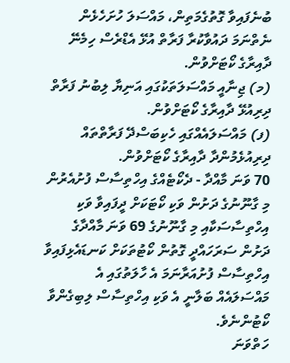ބުނެފައިވާ ގޮތުގެމަތިން، މައްސަލަ ހުށަހެޅެން ނެތްނަމަ ދައުވާކުރާ ފަރާތް އުޅޭ އެޑްރެސް ހިމެނޭ ދާއިރާގެ ކޯޓަށްވުން.
(މ) ޖިނާއީ މައްސަލަތަކުގައި އަނިޔާ ލިބުނު ފަރާތް ދިރިއުޅޭ ދާއިރާގެ ކޯޓަށްވުން.
(ފ) މައްސަލައެއްގައި ހެކިބަސްދޭ ފަރާތްތައް ދިރިއުޅެމުންދާ ދާއިރާގެ ކޯޓަށްވުން.
70 ވަނަ މާއްދާ - ދެކޯޓެއްގެ އިހްތިސާސް ފުށުއެރުން
މި ގާނޫނުގެ ދަށުން ވަކި ކޯޓަކަށް ދީފައިވާ ވަކި އިހްތިސާސަކާއި މި ގާނޫނުގެ 69 ވަނަ މާއްދާގެ ދަށުން ސަރަހައްދީ ގޮތުން ކޯޓުތަކަށް ކަނޑައެޅިފައިވާ އިހްތިސާސް ފުށުއަރާނަމަ އެ ހާލަތުގައި އެ މައްސަލައެއް ބަލާނީ އެ ވަކި އިހްތިސާސް ލިބިގެންވާ ކޯޓުންނެވެ.
ހަތްވަނަ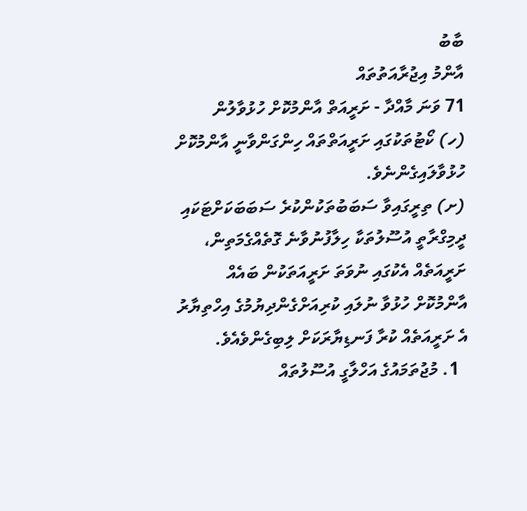ބާބު
އާންމު އިޖުރާއަތުތައް
71 ވަނަ މާއްދާ - ށަރީއަތް އާންމުކޮށް ހުޅުވާލުން
(ހ) ކޯޓުތަކުގައި ށަރީއަތްތައް ހިންގަންވާނީ އާންމުކޮށް ހުޅުވާލައިގެންނެވެ.
(ށ) ތިރީގައިވާ ސަބަބުތަކުންކުރެ ސަބަބަކަށްޓަކައި ދީމިގްރާތީ އުސޫލުތަކާ ހިލާފުނުވާނެ ގޮތެއްގެމަތިން، ށަރީއަތެއް އެކުގައި ނުވަތަ ށަރީއަތަކުން ބައެއް އާންމުކޮށް ހުޅުވާ ނުލައި ކުރިއަށްގެންދިޔުމުގެ އިހްތިޔާރު އެ ށަރީއަތެއް ކުރާ ފަނޑިޔާރަކަށް ލިބިގެންވެއެވެ.
  1. މުޖުތަމައުގެ އަހްލާގީ އުސޫލުތައް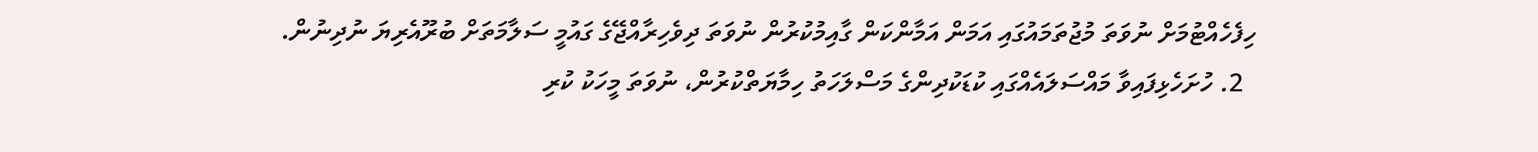ހިފެހެއްޓުމަށް ނުވަތަ މުޖުތަމައުގައި އަމަން އަމާންކަން ގާއިމުކުރުން ނުވަތަ ދިވެހިރާއްޖޭގެ ގައުމީ ސަލާމަތަށް ބުރޫއެރިޔަ ނުދިނުން.
  2. ހުށަހެޅިފައިވާ މައްސަލައެއްގައި ކުޑަކުދިންގެ މަސްލަހަތު ހިމާޔަތްކުރުން، ނުވަތަ މީހަކު ކުރި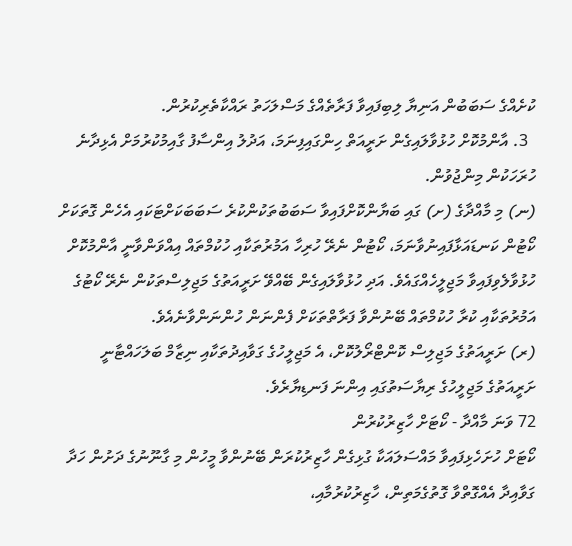ކުށެއްގެ ސަބަބުން އަނިޔާ ލިބިފައިވާ ފަރާތެއްގެ މަސްލަހަތު ރައްކާތެރިކުރުން.
  3. އާންމުކޮށް ހުޅުވާލައިގެން ށަރީއަތް ހިންގައިފިނަމަ، އަދުލު އިންސާފު ގާއިމުކުރުމަށް އެޅިދާނެ ހުރަހަކުން މިންޖުވުން.
(ނ) މި މާއްދާގެ (ށ) ގައި ބަޔާންކޮށްފައިވާ ސަބަބުތަކުންކުރެ ސަބަބަކަށްޓަކައި އެހެން ގޮތަކަށް ކޯޓުން ކަނޑައަޅާފައިނުވާނަމަ، ކޯޓުން ނެރޭ ހުރިހާ އަމުރުތަކާއި ހުކުމްތައް އިއްވަންވާނީ އާންމުކޮށް ހުޅުވާލެވިފައިވާ މަޖިލީހެއްގައެވެ. އަދި ހުޅުވާލައިގެން ބޭއްވޭ ށަރީއަތުގެ މަޖިލިސްތަކުން ނެރޭ ކޯޓުގެ އަމުރުތަކާއި ކުރާ ހުކުމްތައް ބޭނުންވާ ފަރާތްތަކަށް ފެންނަން ހުންނަންވާނެއެވެ.
(ރ) ށަރީއަތުގެ މަޖިލިސް ކޮންޓްރޯލުކޮށް، އެ މަޖިލީހުގެ ގަވާއިދުތަކާއި ނިޒާމް ބަލަހައްޓާނީ ށަރީއަތުގެ މަޖިލީހުގެ ރިޔާސަތުގައި އިންނަ ފަނޑިޔާރެވެ.
72 ވަނަ މާއްދާ - ކޯޓަށް ހާޒިރުކުރުން
ކޯޓަށް ހުށަހެޅިފައިވާ މައްސަލައަކާ ގުޅިގެން ހާޒިރުކުރަން ބޭނުންވާ މީހުން މި ގާނޫނުގެ ދަށުން ހަދާ ގަވާއިދާ އެއްގޮތްވާ ގޮތުގެމަތިން، ހާޒިރުކުރުމާއި،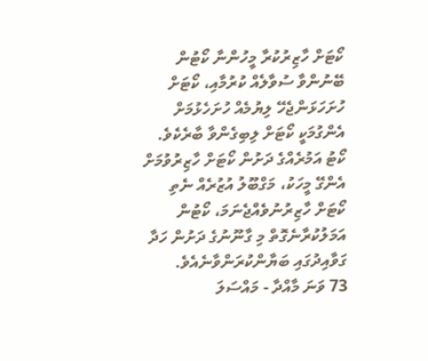ކޯޓަށް ހާޒިރުކުރާ މީހުންނާ ކޯޓުން ބޭނުންވާ ސުވާލެއް ކުރުމާއި، ކޯޓަށް ހުށަހަޅަންޖެހޭ ލިޔުމެއް ހުށަހެޅުމަށް އެންގުމަކީ ކޯޓަށް ލިބިގެންވާ ބާރެކެވެ. ކޯޓު އަމުރެއްގެ ދަށުން ކޯޓަށް ހާޒިރުވުމަށް އެންގޭ މީހަކު، މަގްބޫލު އުޒުރެއް ނެތި ކޯޓަށް ހާޒިރުނުވެއްޖެނަމަ، ކޯޓުން އަމަލުކުރާނެގޮތް މި ގާނޫނުގެ ދަށުން ހަދާ ގަވާއިދުގައި ބަޔާންކުރަންވާނެއެވެ.
73 ވަނަ މާއްދާ - މައްސަލަ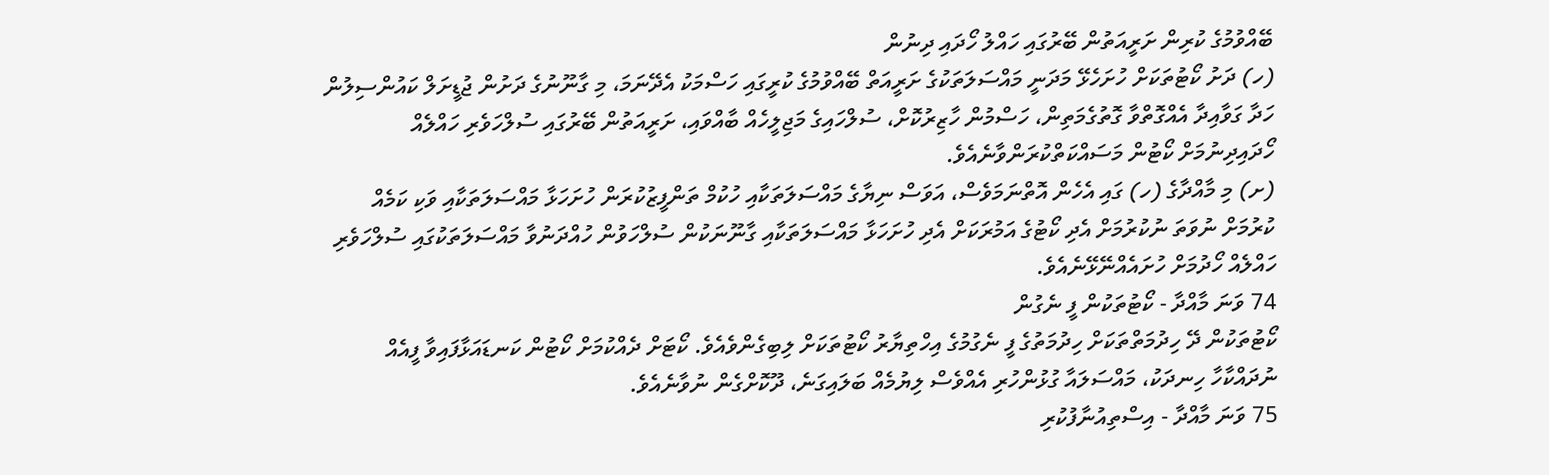ބޭއްވުމުގެ ކުރިން ށަރީއަތުން ބޭރުގައި ހައްލު ހޯދައި ދިނުން
(ހ) ދަށު ކޯޓުތަކަށް ހުށަހެޅޭ މަދަނީ މައްސަލަތަކުގެ ށަރީއަތް ބޭއްވުމުގެ ކުރީގައި ހަސްމަކު އެދޭނަމަ، މި ގާނޫނުގެ ދަށުން ޖުޑީށަލް ކައުންސިލުން ހަދާ ގަވާއިދާ އެއްގޮތްވާ ގޮތުގެމަތިން، ހަސްމުން ހާޒިރުކޮށް، ސުލްހައިގެ މަޖިލީހެއް ބާއްވައި، ށަރީއަތުން ބޭރުގައި ސުލްހަވެރި ހައްލެއް ހޯދައިދިނުމަށް ކޯޓުން މަސައްކަތްކުރަންވާނެއެވެ.
(ށ) މި މާއްދާގެ (ހ) ގައި އެހެން އޮތްނަމަވެސް، އަވަސް ނިޔާގެ މައްސަލަތަކާއި ހުކުމް ތަންފީޒުކުރަން ހުށަހަޅާ މައްސަލަތަކާއި ވަކި ކަމެއް ކުރުމަށް ނުވަތަ ނުކުރުމަށް އެދި ކޯޓުގެ އަމުރަކަށް އެދި ހުށަހަޅާ މައްސަލަތަކާއި ގާނޫނަކުން ސުލްހަވުން ހުއްދަނުވާ މައްސަލަތަކުގައި ސުލްހަވެރި ހައްލެއް ހޯދުމަށް ހުށައެއްނޭޅޭނެއެވެ.
74 ވަނަ މާއްދާ - ކޯޓުތަކުން ފީ ނެގުން
ކޯޓުތަކުން ދޭ ހިދުމަތްތަކަށް ހިދުމަތުގެ ފީ ނެގުމުގެ އިހްތިޔާރު ކޯޓުތަކަށް ލިބިގެންވެއެވެ. ކޯޓަށް ދެއްކުމަށް ކޯޓުން ކަނޑައަޅާފައިވާ ފީއެއް ނުދައްކާހާ ހިނދަކު، މައްސަލައާ ގުޅުންހުރި އެއްވެސް ލިޔުމެއް ބަލައިގަނެ، ދޫކޮށްގެން ނުވާނެއެވެ.
75 ވަނަ މާއްދާ - އިސްތިއުނާފުކުރި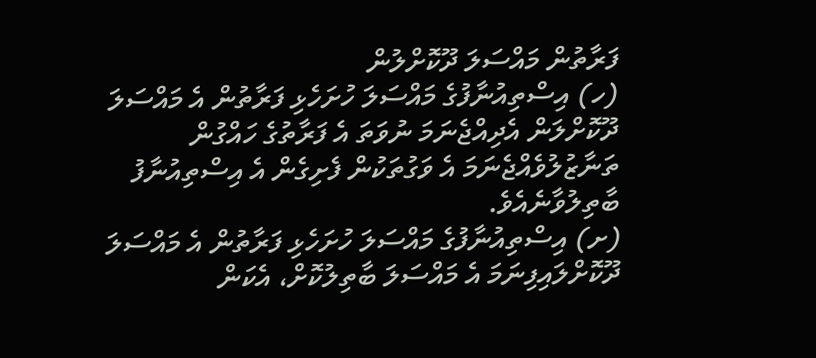ފަރާތުން މައްސަލަ ދޫކޮށްލުން
(ހ) އިސްތިއުނާފުގެ މައްސަލަ ހުށަހެޅި ފަރާތުން އެ މައްސަލަ ދޫކޮށްލަން އެދިއްޖެނަމަ ނުވަތަ އެ ފަރާތުގެ ހައްގުން ތަނާޒުލުވެއްޖެނަމަ އެ ވަގުތަކުން ފެށިގެން އެ އިސްތިއުނާފު ބާތިލުވާނެއެވެ.
(ށ) އިސްތިއުނާފުގެ މައްސަލަ ހުށަހެޅި ފަރާތުން އެ މައްސަލަ ދޫކޮށްލައިފިނަމަ އެ މައްސަލަ ބާތިލުކޮށް، އެކަން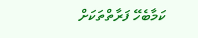ކަމާބެހޭ ފަރާތްތަކަށް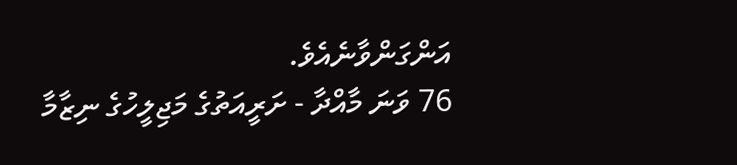އަންގަންވާނެއެވެ.
76 ވަނަ މާއްދާ - ށަރީއަތުގެ މަޖިލީހުގެ ނިޒާމާ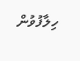ހިލާފުވުން